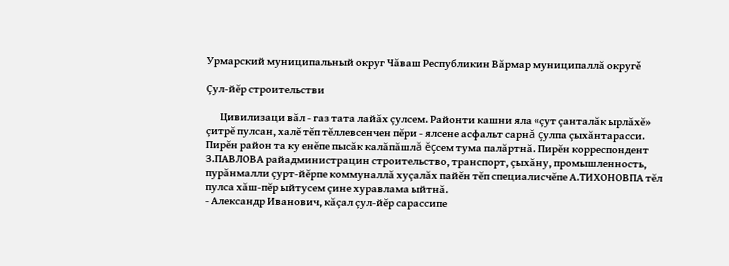Урмарский муниципальный округ Чăваш Республикин Вăрмар муниципаллă округě

Çул-йĕр строительстви

       Цивилизаци вăл - газ тата лайăх çулсем. Районти кашни яла «çут çанталăк ырлăхĕ» çитрĕ пулсан, халĕ тĕп тĕллевсенчен пĕри - ялсене асфальт сарнă çулпа çыхăнтарасси. Пирĕн район та ку енĕпе пысăк калăпăшлă ĕçсем тума палăртнă. Пирĕн корреспондент З.ПАВЛОВА райадминистрацин строительство, транспорт, çыхăну, промышленность, пурăнмалли çурт-йĕрпе коммуналлă хуçалăх пайĕн тĕп специалисчĕпе А.ТИХОНОВПА тĕл пулса хăш-пĕр ыйтусем çине хуравлама ыйтнă.
- Александр Иванович, кăçал çул-йĕр сарассипе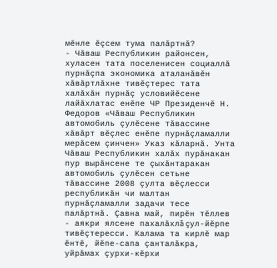мĕнле ĕçсем тума палăртнă?
- Чăваш Республикин районсен, хуласен тата поселенисен социаллă пурнăçпа экономика аталанăвĕн хăвăртлăхне тивĕçтерес тата халăхăн пурнăç условийĕсене лайăхлатас енĕпе ЧР Президенчĕ Н. Федоров «Чăваш Республикин автомобиль çулĕсене тăвассине хăвăрт вĕçлес енĕпе пурнăçламалли мерăсем çинчен» Указ кăларнă. Унта Чăваш Республикин халăх пурăнакан пур вырăнсене те çыхăнтаракан автомобиль çулĕсен сетьне тăвассине 2008 çулта вĕçлесси республикăн чи малтан пурнăçламалли задачи тесе палăртнă. Çавна май, пирĕн тĕллев - аякри ялсене пахалăхлă çул-йĕрпе тивĕçтересси. Калама та кирлĕ мар ĕнтĕ, йĕпе-сапа çанталăкра, уйрăмах çурхи-кĕрхи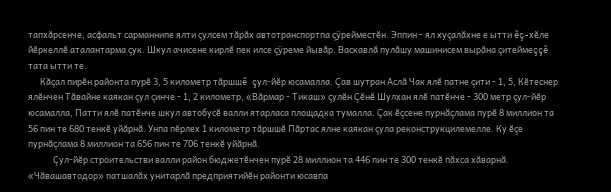тапхăрсенче, асфальт сарманнипе ялти çулсем тăрăх автотранспортпа çÿрейместĕн. Эппин - ял хуçалăхне е ытти ĕç-хĕле йĕркеллĕ аталантарма çук. Шкул ачисене кирлĕ пек илсе çÿреме йывăр. Васкавлă пулăшу машинисем вырăна çитеймеççĕ тата ытти те.
      Кăçал пирĕн районта пурĕ 3, 5 километр тăршшĕ çул-йĕр юсамалла. Çав шутран Аслă Чак ялĕ патне çити - 1, 5, Кĕтеснер ялĕнчен Тăвайне каякан çул çинче - 1, 2 километр, «Вăрмар - Тикаш» çулĕн Çĕнĕ Шулхан ялĕ патĕнче - 300 метр çул-йĕр юсамалла, Патти ялĕ патĕнче шкул автобусĕ валли ятарласа площадка тумалла. Çак ĕçсене пурнăçлама пурĕ 8 миллион та 56 пин те 680 тенкĕ уйăрнă. Унпа пĕрлех 1 километр тăршшĕ Пăртас ялне каякан çула реконструкцилемелле. Ку ĕçе пурнăçлама 8 миллион та 656 пин те 706 тенкĕ уйăрнă.
     Çул-йĕр строительстви валли район бюджетĕнчен пурĕ 28 миллион та 446 пин те 300 тенкĕ пăхса хăварнă.
«Чăвашавтодор» патшалăх унитарлă предприятийĕн районти юсавпа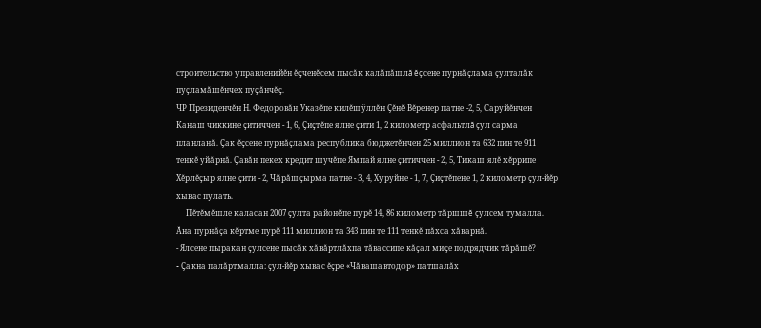строительство управленийĕн ĕçченĕсем пысăк калăпăшлă ĕçсене пурнăçлама çулталăк пуçламăшĕнчех пуçăнчĕç.
ЧР Президенчĕн Н. Федоровăн Указĕпе килĕшÿллĕн Çĕнĕ Вĕренер патне -2, 5, Саруйĕнчен Канаш чиккине çитиччен - 1, 6, Çиçтĕпе ялне çити 1, 2 километр асфальтлă çул сарма планланă. Çак ĕçсене пурнăçлама республика бюджетĕнчен 25 миллион та 632 пин те 911 тенкĕ уйăрнă. Çавăн пекех кредит шучĕпе Ямпай ялне çитиччен - 2, 5, Тикаш ялĕ хĕррипе Хĕрлĕçыр ялне çити - 2, Чăрăшçырма патне - 3, 4, Хуруйне - 1, 7, Çиçтĕпене 1, 2 километр çул-йĕр хывас пулать.
     Пĕтĕмĕшле каласан 2007 çулта районĕпе пурĕ 14, 86 километр тăршшĕ çулсем тумалла. Ăна пурнăçа кĕртме пурĕ 111 миллион та 343 пин те 111 тенкĕ пăхса хăварнă.
- Ялсене пыракан çулсене пысăк хăвăртлăхпа тăвассипе кăçал миçе подрядчик тăрăшĕ?
- Çакна палăртмалла: çул-йĕр хывас ĕçре «Чăвашавтодор» патшалăх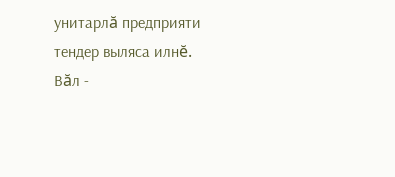унитарлă предприяти тендер выляса илнĕ. Вăл -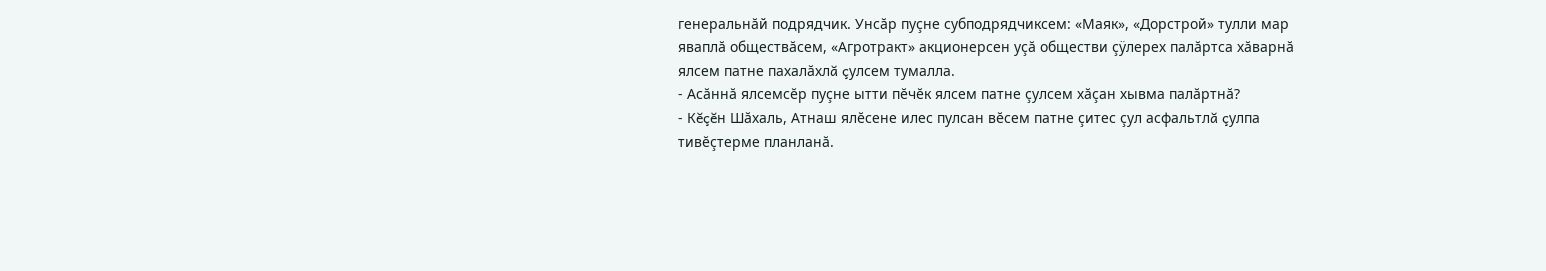генеральнăй подрядчик. Унсăр пуçне субподрядчиксем: «Маяк», «Дорстрой» тулли мар яваплă обществăсем, «Агротракт» акционерсен уçă обществи çÿлерех палăртса хăварнă ялсем патне пахалăхлă çулсем тумалла.
- Асăннă ялсемсĕр пуçне ытти пĕчĕк ялсем патне çулсем хăçан хывма палăртнă?
- Кĕçĕн Шăхаль, Атнаш ялĕсене илес пулсан вĕсем патне çитес çул асфальтлă çулпа тивĕçтерме планланă.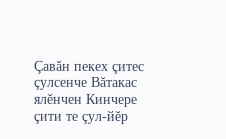Çавăн пекех çитес çулсенче Вăтакас ялĕнчен Кинчере çити те çул-йĕр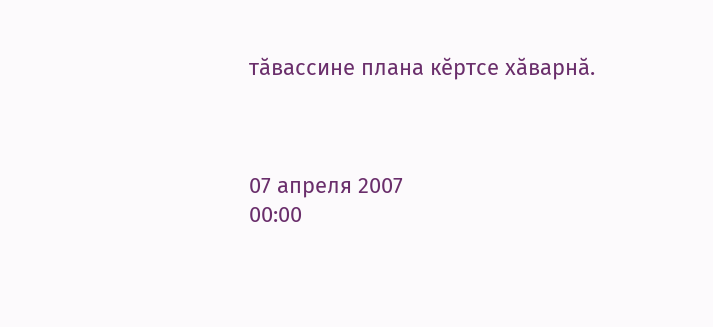тăвассине плана кĕртсе хăварнă.



07 апреля 2007
00:00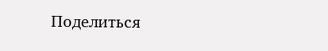Поделиться